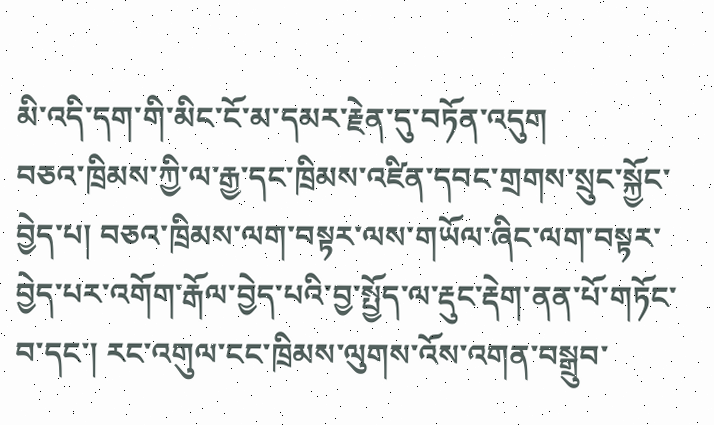མི་འདི་དག་གི་མིང་ངོ་མ་དམར་རྗེན་དུ་བཏོན་འདུག
བཅའ་ཁྲིམས་ཀྱི་ལ་རྒྱ་དང་ཁྲིམས་འཛིན་དབང་གྲགས་སྲུང་སྐྱོང་བྱེད་པ། བཅའ་ཁྲིམས་ལག་བསྟར་ལས་གཡོལ་ཞིང་ལག་བསྟར་བྱེད་པར་འགོག་རྒོལ་བྱེད་པའི་བྱ་སྤྱོད་ལ་རྡུང་རྡེག་ནན་པོ་གཏོང་བ་དང་། རང་འགུལ་ངང་ཁྲིམས་ལུགས་འོས་འགན་བསྒྲུབ་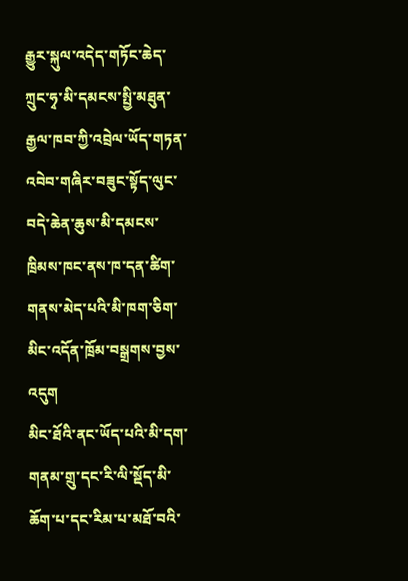རྒྱུར་སྐུལ་འདེད་གཏོང་ཆེད་ཀྲུང་ཧྭ་མི་དམངས་སྤྱི་མཐུན་རྒྱལ་ཁབ་ཀྱི་འབྲེལ་ཡོད་གཏན་འབེབ་གཞིར་བཟུང་སྟོད་ལུང་བདེ་ཆེན་ཆུས་མི་དམངས་ཁྲིམས་ཁང་ནས་ཁ་དན་ཚིག་གནས་མེད་པའི་མི་ཁག་ཅིག་མིང་འདོན་ཁྲོམ་བསྒྲགས་བྱས་འདུག
མིང་ཐོའི་ནང་ཡོད་པའི་མི་དག་གནམ་གྲུ་དང་རི་ལི་སྡོད་མི་ཆོག་པ་དང་རིམ་པ་མཐོ་བའི་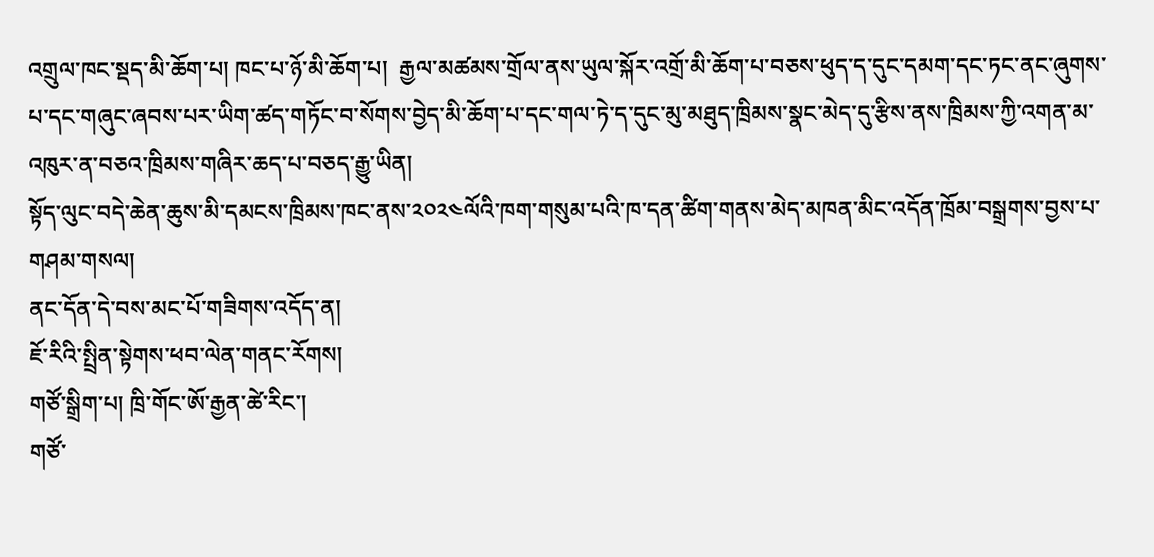འགྲུལ་ཁང་སྡད་མི་ཆོག་པ། ཁང་པ་ཉོ་མི་ཆོག་པ།  རྒྱལ་མཚམས་གྲོལ་ནས་ཡུལ་སྐོར་འགྲོ་མི་ཆོག་པ་བཅས་ཕུད་ད་དུང་དམག་དང་ཏང་ནང་ཞུགས་པ་དང་གཞུང་ཞབས་པར་ཡིག་ཚད་གཏོང་བ་སོགས་བྱེད་མི་ཆོག་པ་དང་གལ་ཏེ་ད་དུང་མུ་མཐུད་ཁྲིམས་སྣང་མེད་དུ་རྩིས་ནས་ཁྲིམས་ཀྱི་འགན་མ་འཁུར་ན་བཅའ་ཁྲིམས་གཞིར་ཆད་པ་བཅད་རྒྱུ་ཡིན།
སྟོད་ལུང་བདེ་ཆེན་ཆུས་མི་དམངས་ཁྲིམས་ཁང་ནས་༢༠༢༤ལོའི་ཁག་གསུམ་པའི་ཁ་དན་ཚིག་གནས་མེད་མཁན་མིང་འདོན་ཁྲོམ་བསྒྲགས་བྱས་པ་གཤམ་གསལ།
ནང་དོན་དེ་བས་མང་པོ་གཟིགས་འདོད་ན།
ཇོ་རིའི་སྤྲིན་སྟེགས་ཕབ་ལེན་གནང་རོགས།
གཙོ་སྒྲིག་པ། ཁྲི་གོང་ཨོ་རྒྱན་ཚེ་རིང་།
གཙོ་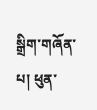སྒྲིག་གཞོན་པ། ཕུན་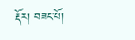རྡོར། བཟང་པོ།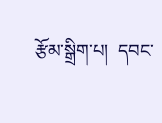རྩོམ་སྒྲིག་པ།  དབང་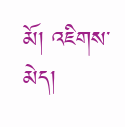མོ། འཇིགས་མེད།